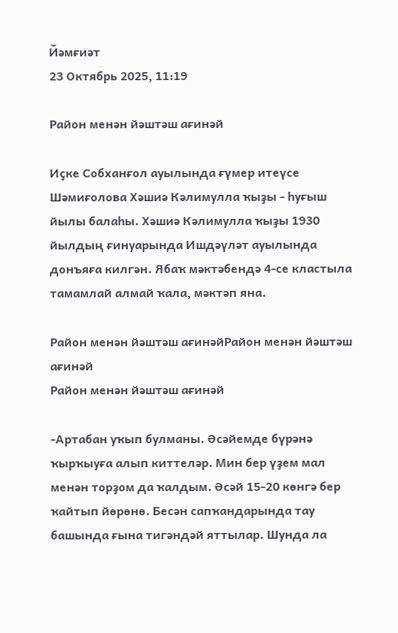Йәмғиәт
23 Октябрь 2025, 11:19

Район менән йәштәш ағинәй

Иҫке Собханғол ауылында ғүмер итеүсе Шәмиғолова Хәшиә Кәлимулла ҡыҙы - һуғыш йылы балаһы. Хәшиә Кәлимулла ҡыҙы 1930 йылдың ғинуарында Ишдәүләт ауылында донъяға килгән. Ябаҡ мәктәбендә 4-се кластыла тамамлай алмай ҡала, мәктәп яна.

Район менән йәштәш ағинәйРайон менән йәштәш ағинәй
Район менән йәштәш ағинәй

-Артабан уҡып булманы. Әсәйемде бүрәнә ҡырҡыуға алып киттеләр. Мин бер үҙем мал менән торҙом да ҡалдым. Әсәй 15-20 көнгә бер ҡайтып йөрөнө. Бесән сапҡандарында тау башында ғына тигәндәй яттылар. Шунда ла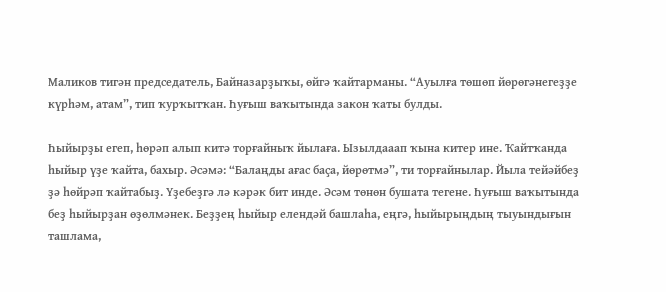Маликов тигән председатель, Байназарҙыҡы, өйгә ҡайтарманы. “Ауылға төшөп йөрөгәнегеҙҙе күрһәм, атам”, тип ҡурҡытҡан. Һуғыш ваҡытында закон ҡаты булды.

Һыйырҙы егеп, һөрәп алып китә торғайныҡ йылаға. Ызылдааап ҡына китер ине. Ҡайтҡанда һыйыр үҙе ҡайта, бахыр. Әсәмә: “Балаңды ағас баҫа, йөрөтмә”, ти торғайнылар. Йыла тейәйбеҙ ҙә һөйрәп ҡайтабыҙ. Үҙебеҙгә лә кәрәк бит инде. Әсәм төнөн бушата тегене. Һуғыш ваҡытында беҙ һыйырҙан өҙөлмәнек. Беҙҙең һыйыр елендәй башлаһа, еңгә, һыйырыңдың тыуындығын ташлама,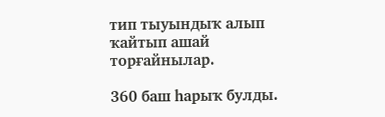тип тыуындыҡ алып ҡайтып ашай торғайнылар.

360 баш һарыҡ булды.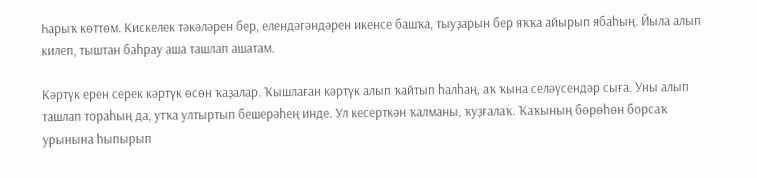Һарыҡ көттөм. Кискелек тәкәләрен бер, елендәгәндәрен икенсе башҡа, тыуҙарын бер яҡҡа айырып ябаһың. Йыла алып килеп, тыштан баһрау аша ташлап ашатам.

Кәртүк ерен серек кәртүк өсөн ҡаҙалар. Ҡышлаған кәртүк алып ҡайтып һалһаң, аҡ ҡына селәүсендәр сыға. Уны алып ташлап тораһың да, утҡа ултыртып бешерәһең инде. Ул кесерткән ҡалманы, ҡуҙғалаҡ. Ҡаҡының бөрөһөн борсаҡ урынына һыпырып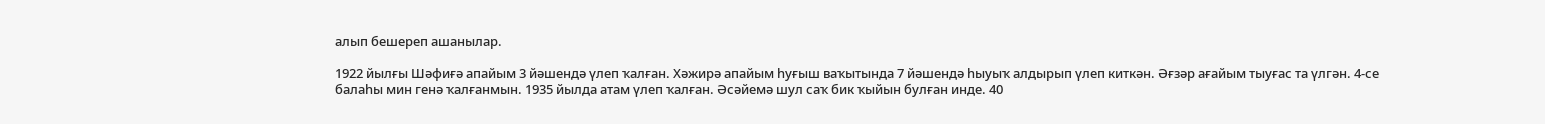алып бешереп ашанылар.

1922 йылғы Шәфиғә апайым 3 йәшендә үлеп ҡалған. Хәжирә апайым һуғыш ваҡытында 7 йәшендә һыуыҡ алдырып үлеп киткән. Әғзәр ағайым тыуғас та үлгән. 4-се балаһы мин генә ҡалғанмын. 1935 йылда атам үлеп ҡалған. Әсәйемә шул саҡ бик ҡыйын булған инде. 40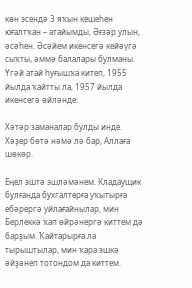көн эсендә 3 яҡын кешеһен юғалтҡан – атайымды, Әғзәр улын, әсәһен. Әсәйем икенсегә кейәүгә сыҡты, әммә балалары булманы. Үгәй атай һуғышҡа китеп, 1955 йылда ҡайтты ла, 1957 йылда икенсегә өйләнде.

Хәтәр заманалар булды инде. Хәҙер бөтә нәмә лә бар, Аллаға шөкөр.

Еңел эштә эшләмәнем. Кладаущик булғанда бухгалтерға уҡытырға ебәрергә уйлағайнылар, мин Берлеккә ҡап өйрәнергә киттем дә барҙым. Ҡайтарырға ла тырыштылар, мин ҡара эшкә әйҙәнеп тотондом да киттем.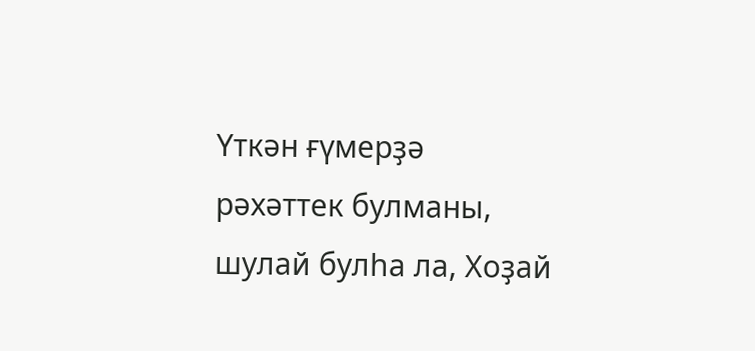Үткән ғүмерҙә рәхәттек булманы, шулай булһа ла, Хоҙай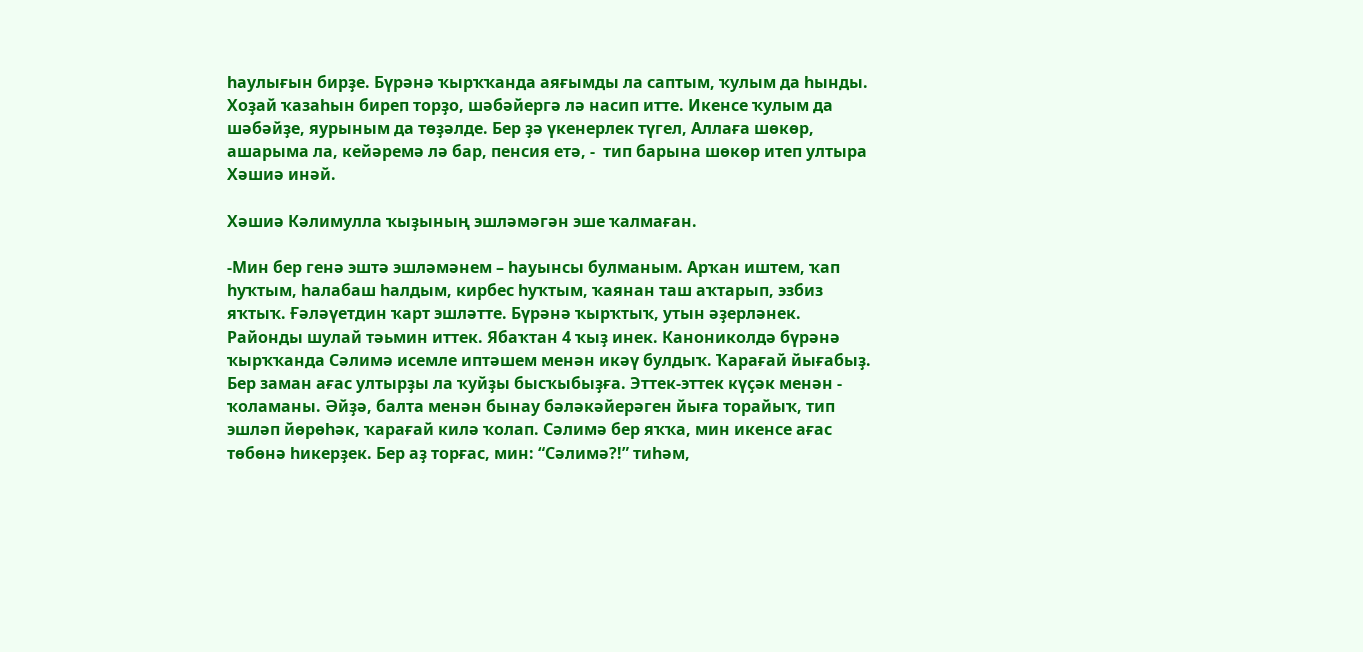һаулығын бирҙе. Бүрәнә ҡырҡҡанда аяғымды ла саптым, ҡулым да һынды. Хоҙай ҡазаһын биреп торҙо, шәбәйергә лә насип итте. Икенсе ҡулым да шәбәйҙе, яурыным да төҙәлде. Бер ҙә үкенерлек түгел, Аллаға шөкөр, ашарыма ла, кейәремә лә бар, пенсия етә, -  тип барына шөкөр итеп ултыра Хәшиә инәй.

Хәшиә Кәлимулла ҡыҙының эшләмәгән эше ҡалмаған.

-Мин бер генә эштә эшләмәнем – һауынсы булманым. Арҡан иштем, ҡап һуҡтым, һалабаш һалдым, кирбес һуҡтым, ҡаянан таш аҡтарып, эзбиз яҡтыҡ. Ғәләүетдин ҡарт эшләтте. Бүрәнә ҡырҡтыҡ, утын әҙерләнек. Районды шулай тәьмин иттек. Ябаҡтан 4 ҡыҙ инек. Канониколдә бүрәнә ҡырҡҡанда Сәлимә исемле иптәшем менән икәү булдыҡ. Ҡарағай йығабыҙ. Бер заман ағас ултырҙы ла ҡуйҙы бысҡыбыҙға. Эттек-эттек күҫәк менән - ҡоламаны. Әйҙә, балта менән бынау бәләкәйерәген йыға торайыҡ, тип эшләп йөрөһәк, ҡарағай килә ҡолап. Сәлимә бер яҡҡа, мин икенсе ағас төбөнә һикерҙек. Бер аҙ торғас, мин: “Сәлимә?!” тиһәм,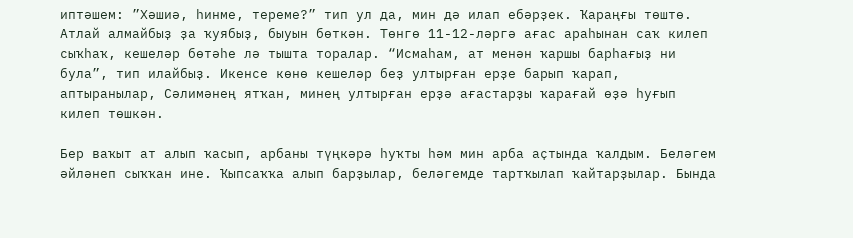иптәшем: ”Хәшиә, һинме, тереме?” тип ул да, мин дә илап ебәрҙек. Ҡараңғы төштө. Атлай алмайбыҙ ҙа ҡуябыҙ, быуын бөткән. Төнгө 11-12-ләргә ағас араһынан саҡ килеп сыҡһаҡ, кешеләр бөтәһе лә тышта торалар. “Исмаһам, ат менән ҡаршы барһағыҙ ни була”, тип илайбыҙ. Икенсе көнө кешеләр беҙ ултырған ерҙе барып ҡарап, аптыранылар, Сәлимәнең ятҡан, минең ултырған ерҙә ағастарҙы ҡарағай өҙә һуғып килеп төшкән.

Бер ваҡыт ат алып ҡасып, арбаны түңкәрә һуҡты һәм мин арба аҫтында ҡалдым. Беләгем әйләнеп сыҡҡан ине. Ҡыпсаҡҡа алып барҙылар, беләгемде тартҡылап ҡайтарҙылар. Бында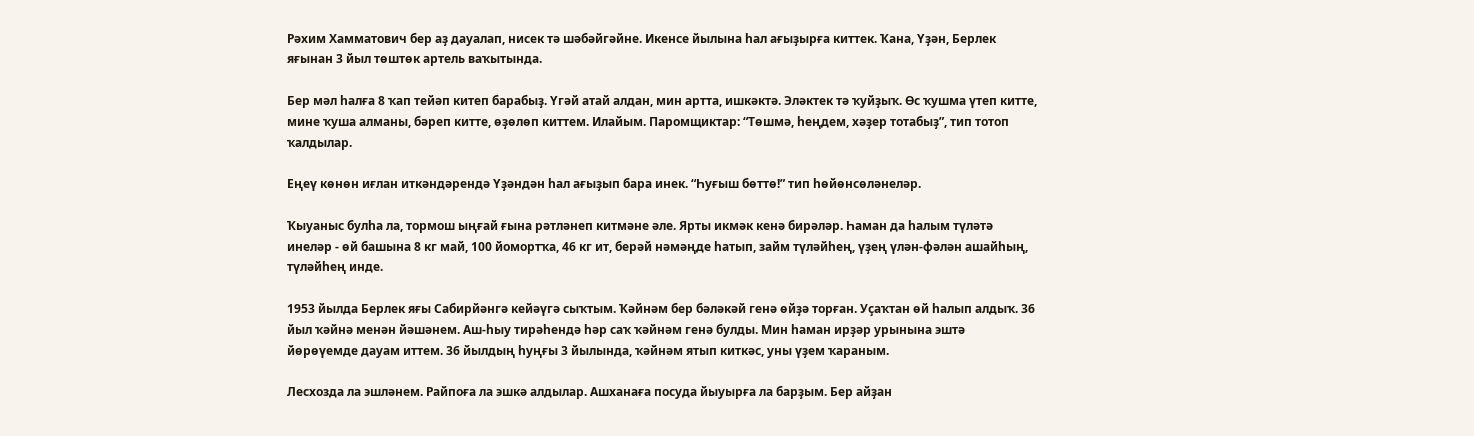Рәхим Хамматович бер аҙ дауалап, нисек тә шәбәйгәйне. Икенсе йылына һал ағыҙырға киттек. Ҡана, Үҙән, Берлек яғынан 3 йыл төштөк артель ваҡытында.

Бер мәл һалға 8 ҡап тейәп китеп барабыҙ. Үгәй атай алдан, мин артта, ишкәктә. Эләктек тә ҡуйҙыҡ. Өс ҡушма үтеп китте, мине ҡуша алманы, бәреп китте, өҙөлөп киттем. Илайым. Паромщиктар: “Төшмә, һеңдем, хәҙер тотабыҙ”, тип тотоп ҡалдылар.

Еңеү көнөн иғлан иткәндәрендә Үҙәндән һал ағыҙып бара инек. “Һуғыш бөттө!” тип һөйөнсөләнеләр.

Ҡыуаныс булһа ла, тормош ыңғай ғына рәтләнеп китмәне әле. Ярты икмәк кенә бирәләр. Һаман да һалым түләтә инеләр - өй башына 8 кг май, 100 йомортҡа, 46 кг ит, берәй нәмәңде һатып, займ түләйһең, үҙең үлән-фәлән ашайһың, түләйһең инде.

1953 йылда Берлек яғы Сабирйәнгә кейәүгә сыҡтым. Ҡәйнәм бер бәләкәй генә өйҙә торған. Уҫаҡтан өй һалып алдыҡ. 36 йыл ҡәйнә менән йәшәнем. Аш-һыу тирәһендә һәр саҡ ҡәйнәм генә булды. Мин һаман ирҙәр урынына эштә йөрөүемде дауам иттем. 36 йылдың һуңғы 3 йылында, ҡәйнәм ятып киткәс, уны үҙем ҡараным.

Лесхозда ла эшләнем. Райпоға ла эшкә алдылар. Ашханаға посуда йыуырға ла барҙым. Бер айҙан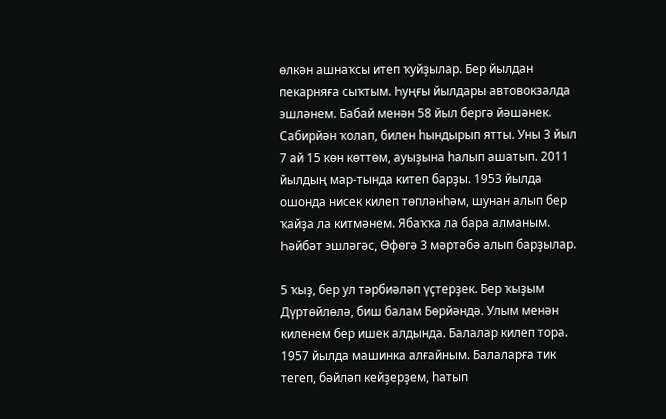өлкән ашнаҡсы итеп ҡуйҙылар. Бер йылдан пекарняға сыҡтым. Һуңғы йылдары автовокзалда эшләнем. Бабай менән 58 йыл бергә йәшәнек. Сабирйән ҡолап, билен һындырып ятты. Уны 3 йыл 7 ай 15 көн көттөм, ауыҙына һалып ашатып. 2011 йылдың мар-тында китеп барҙы. 1953 йылда ошонда нисек килеп төпләнһәм, шунан алып бер ҡайҙа ла китмәнем. Ябаҡҡа ла бара алманым. Һәйбәт эшләгәс, Өфөгә 3 мәртәбә алып барҙылар.

5 ҡыҙ, бер ул тәрбиәләп үҫтерҙек. Бер ҡыҙым Дүртөйлөлә, биш балам Бөрйәндә. Улым менән киленем бер ишек алдында. Балалар килеп тора. 1957 йылда машинка алғайным. Балаларға тик тегеп, бәйләп кейҙерҙем, һатып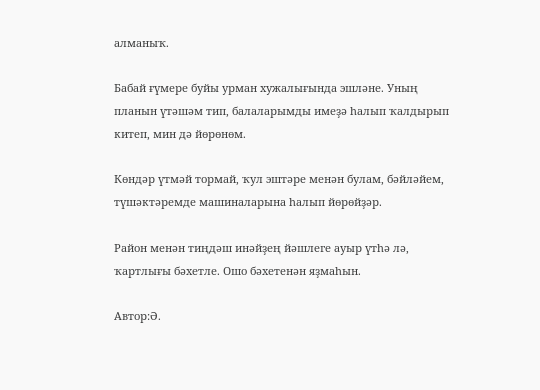алманыҡ.

Бабай ғүмере буйы урман хужалығында эшләне. Уның планын үтәшәм тип, балаларымды имеҙә һалып ҡалдырып китеп, мин дә йөрөнөм.

Көндәр үтмәй тормай, ҡул эштәре менән булам, бәйләйем, түшәктәремде машиналарына һалып йөрөйҙәр.

Район менән тиңдәш инәйҙең йәшлеге ауыр үтһә лә, ҡартлығы бәхетле. Ошо бәхетенән яҙмаһын.

Автор:Ә.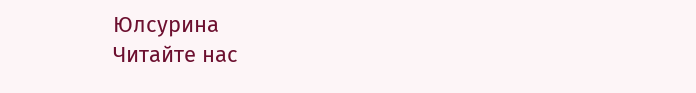Юлсурина
Читайте нас